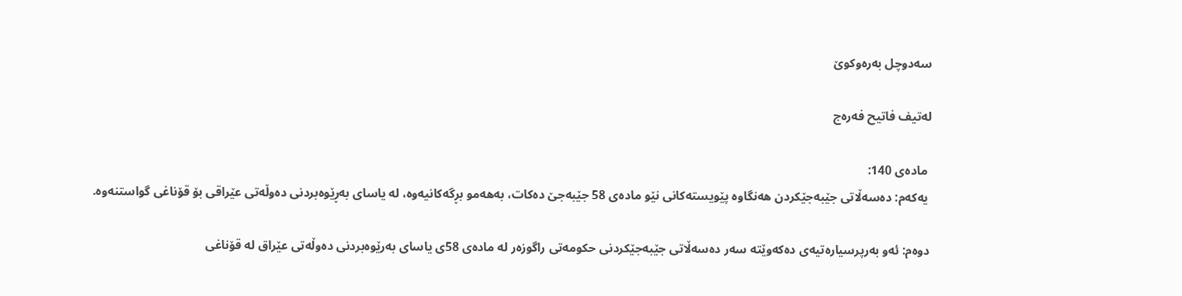سه‌دوچل به‌ره‌وكوێ‌

له‌تیف فاتیح فه‌ره‌ج

 ماده‌ی‌ 140:
 یه‌كه‌م: ده‌سەڵاتی‌ جێبه‌جێكردن هه‌نگاوه ‌پێویسته‌كانی‌ نێو ماده‌ی‌ 58 جێبه‌جێ ده‌كات، به‌هه‌مو بڕگه‌كانیه‌وه‌، له‌ یاسای‌ به‌ڕێوه‌بردنی‌ ده‌وڵه‌تی‌ عێراقی‌ بۆ قۆناغی‌ گواستنه‌وه‌.

دوه‌م: ئه‌و به‌رپرسیاره‌تیه‌ی‌ ده‌كه‌وێته‌ سه‌ر ده‌سەڵاتی‌ جێبه‌جێكردنی‌ حكومه‌تی‌ راگوزه‌ر له‌ ماده‌ی‌ 58ی‌ یاسای‌ به‌رێوه‌بردنی‌ ده‌وڵه‌تی‌ عێراق له‌ قۆناغی‌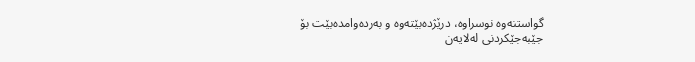گواستنه‌وه‌ نوسراوه‌، درێژده‌بێته‌وه‌ و به‌رده‌وامده‌بێت بۆ جێبه‌جێكردنی‌ له‌لایه‌ن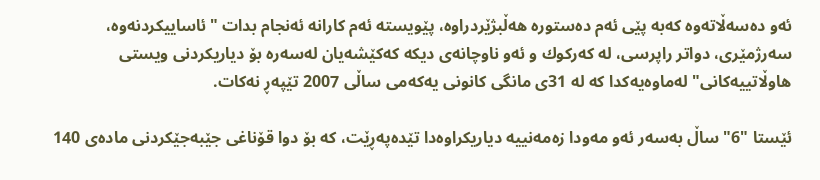ئه‌و ده‌سەڵاته‌وه‌ كه‌به‌ پێی‌ ئه‌م ده‌ستوره‌ هه‌ڵبژێردراوه‌، پێویسته‌ ئه‌م كارانه‌ ئه‌نجام بدات "ئاساییكردنه‌وه‌، سه‌رژمێری‌، دواتر راپرسی‌، له‌ كه‌ركوك و ئه‌و ناوچانه‌ی‌ دیكه‌ كه‌كێشه‌یان له‌سه‌ره‌ بۆ دیاریكردنی‌ ویستی‌ هاوڵاتییه‌كانی‌" له‌ماوه‌یه‌كدا كه‌ له‌ 31ی‌ مانگی‌ كانونی‌ یه‌كه‌می‌ ساڵی‌ 2007 تێپه‌ڕ نه‌كات.

ئێستا "6" ساڵ به‌سه‌ر ئه‌و مه‌ودا زه‌مه‌نییه‌ دیاریكراوه‌دا تێده‌په‌ڕێت،‌ كه‌ بۆ دوا قۆناغی‌ جێبه‌جێكردنی‌ ماده‌ی‌ 140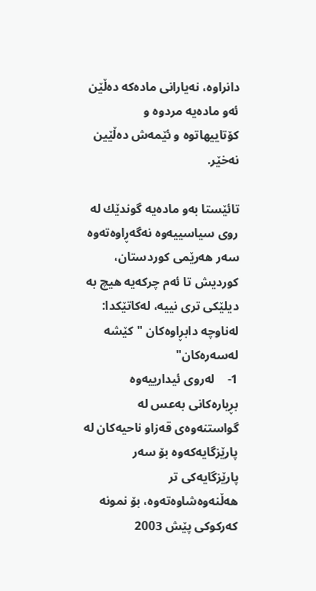دانراوه‌، نه‌یارانی‌ ماده‌كه‌ ده‌ڵێن ئه‌و ماده‌یه‌ مردوه ‌و كۆتاییهاتوه ‌و ئێمه‌ش ده‌ڵێین نه‌خێر.

تائێستا به‌و ماده‌یه‌ گوندێك له‌ روی‌ سیاسییه‌وه‌ نه‌گه‌ڕاوه‌ته‌وه‌ سه‌ر هه‌رێمی‌ كوردستان، كوردیش تا ئه‌م چركه‌یه‌ هیچ به‌ دیلێكی‌ تری‌ نییه‌، له‌كاتێكدا:
له‌ناوچه‌ دابڕاوه‌كان "كێشه‌ له‌سه‌ره‌كان"
1-    له‌روی‌ ئیدارییه‌وه‌ بڕیاره‌كانی‌ به‌عس له‌ گواستنه‌وه‌ی‌ قه‌زاو ناحیەكان له‌ پارێزگایه‌كه‌وه‌ بۆ سه‌ر پارێزگایه‌كی‌ تر هه‌ڵنه‌وه‌شاوه‌ته‌وه‌، بۆ نمونه‌ كه‌ركوكی‌ پێش 2003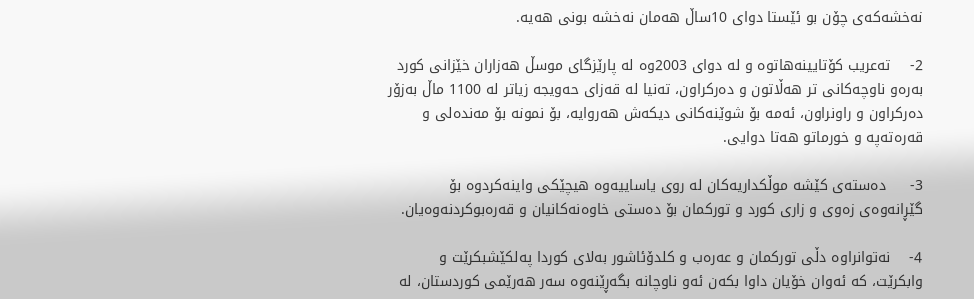نه‌خشه‌كه‌ی‌ چۆن بو ئێستا دوای‌ 10ساڵ هه‌مان نه‌خشه‌ بونی‌ هه‌یه‌.

2-    ته‌عریب كۆتایینه‌هاتوه ‌و له‌ دوای‌ 2003وه‌ له‌ پارێزگای‌ موسڵ هه‌زاران خێزانی‌ كورد به‌ره‌و ناوچه‌كانی‌ تر هەڵاتون و ده‌ركراون، ته‌نیا له‌ قه‌زای‌ حه‌ویجه‌ زیاتر له‌ 1100 ماڵ به‌زۆر ده‌ركراون و راونراون، ئه‌مه‌ بۆ شوێنه‌كانی‌ دیكه‌ش هه‌روایه،‌ بۆ نمونه‌ بۆ مه‌نده‌لی‌ و قه‌ره‌ته‌په ‌و خورماتو هه‌تا دوایی‌.

3-     ده‌سته‌ی‌ كێشه‌ موڵكداریه‌كان له‌ روی‌ یاساییەوە‌ هیچێكی‌ واینه‌كردوه‌ بۆ گێڕانه‌وه‌ی‌ زه‌وی‌ و زاری‌ كورد و توركمان بۆ ده‌ستی‌ خاوه‌نه‌كانیان و قه‌ره‌بوكردنه‌وه‌یان.

4-    نه‌توانراوه‌ دڵی‌ توركمان و عه‌ره‌ب و كلدۆئاشور به‌لای‌ كوردا په‌لكێشبكرێت و وابكرێت، كه‌ ئه‌وان خۆیان داوا بكه‌ن ئه‌و ناوچانه‌ بگه‌ڕێنه‌وه‌ سه‌ر هه‌رێمی‌ كوردستان، له‌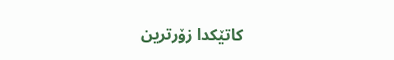كاتێكدا زۆرترین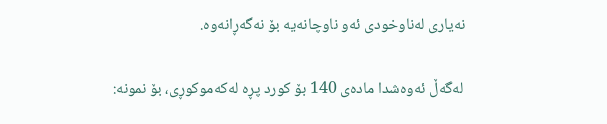نه‌یاری‌ له‌ناوخودی‌ ئه‌و ناوچانه‌یه ‌بۆ نه‌گه‌ڕانه‌وه‌.

 له‌گه‌ڵ ئه‌وه‌شدا ماده‌ی‌ 140 بۆ كورد پڕه‌ له‌كه‌موكوڕی‌، بۆ نمونه‌: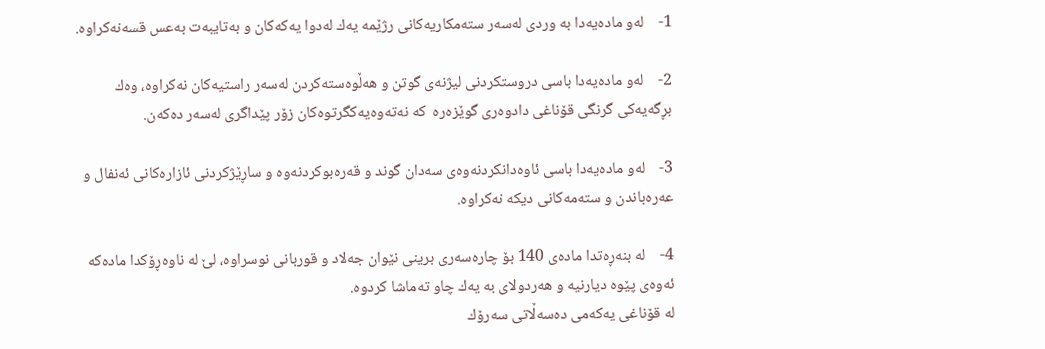1-    له‌و ماده‌یه‌دا به‌ وردی‌ له‌سه‌ر سته‌مكاریه‌كانی‌ رژێمه‌ یه‌ك له‌دوا یه‌كه‌كان و به‌تایبه‌ت به‌عس قسه‌نه‌كراوه‌.

2-    له‌و ماده‌یه‌دا باسی‌ دروستكردنی‌ لیژنه‌ی‌ گوتن و هه‌ڵوه‌سته‌كردن له‌سه‌ر راستیه‌كان نه‌كراوه،‌ وه‌ك بڕگه‌یه‌كی‌ گرنگی‌ قۆناغی‌ دادوه‌ری‌ گوێزه‌ره‌  كه‌ نه‌ته‌وه‌یه‌كگرتوه‌كان زۆر پێداگری‌ له‌سه‌ر ده‌كه‌ن.

3-    له‌و ماده‌یه‌دا باسی‌ ئاوه‌دانكردنه‌وه‌ی‌ سه‌دان گوند و قه‌ره‌بوكردنه‌وه ‌و ساڕێژكردنی‌ ئازاره‌كانی‌ ئه‌نفال و عه‌ره‌باندن و سته‌مه‌كانی‌ دیكه‌ نه‌كراوه‌.

4-    له‌ بنه‌ڕه‌تدا ماده‌ی‌ 140 بۆ چاره‌سه‌ری برینی‌ نێوان جه‌لاد و قوربانی‌ نوسراوه‌، لێ له‌ ناوه‌ڕۆكدا ماده‌كه‌ ئه‌وه‌ی‌ پێوه‌ دیارنیه‌ و هه‌ردولای‌ به‌ یه‌ك چاو ته‌ماشا كردوه‌.
له‌ قۆناغی‌ یه‌كه‌می‌ ده‌سەڵاتی‌ سه‌رۆك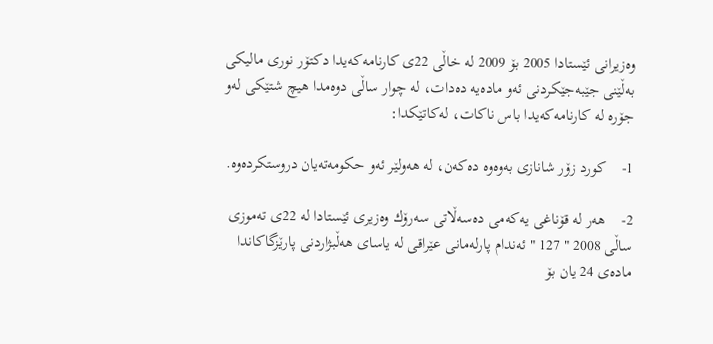وه‌زیرانی‌ ئێستادا 2005 بۆ 2009 له‌ خاڵی‌ 22ی‌ كارنامه‌كه‌یدا دكتۆر نوری‌ مالیكی‌ به‌ڵێنی‌ جێبه‌جێكردنی‌ ئه‌و ماده‌یه‌ ده‌دات، له‌ چوار ساڵی‌ دوه‌مدا هیچ شتێكی‌ له‌و جۆره‌ له‌ كارنامه‌كه‌یدا باس ناكات، له‌كاتێكدا:

1-    كورد زۆر شانازی‌ به‌وه‌وه‌ ده‌كه‌ن، له‌ هه‌ولێر ئه‌و حكومه‌ته‌یان دروستكرده‌وه‌.

2-    هه‌ر له‌ قۆناغی‌ یه‌كه‌می‌ ده‌سەڵاتی‌ سه‌رۆك وه‌زیری‌ ئێستادا له‌ 22ی‌ ته‌موزی‌ ساڵی‌ 2008 " 127 " ئه‌ندام پارله‌مانی‌ عێراقی‌ له‌ یاسای‌ هه‌ڵبژاردنی‌ پارێزگاكاندا ماده‌ی‌ 24 یان بۆ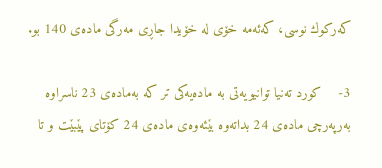كه‌ركوك نوسی‌، كه‌ئه‌مه‌ خۆی‌ له‌ خۆیدا جاڕی‌ مه‌رگی‌ ماده‌ی‌ 140 بو.

3-    كورد ته‌نیا توانیویەتی‌ به‌ ماده‌یه‌كی‌ تر كه‌ به‌ماده‌ی‌ 23 ناسراوه‌ به‌رپه‌رچی‌ ماده‌ی‌ 24 بداته‌وه‌ بێئه‌وه‌ی‌ ماده‌ی‌ 24 كۆتای‌ پێبێت و تا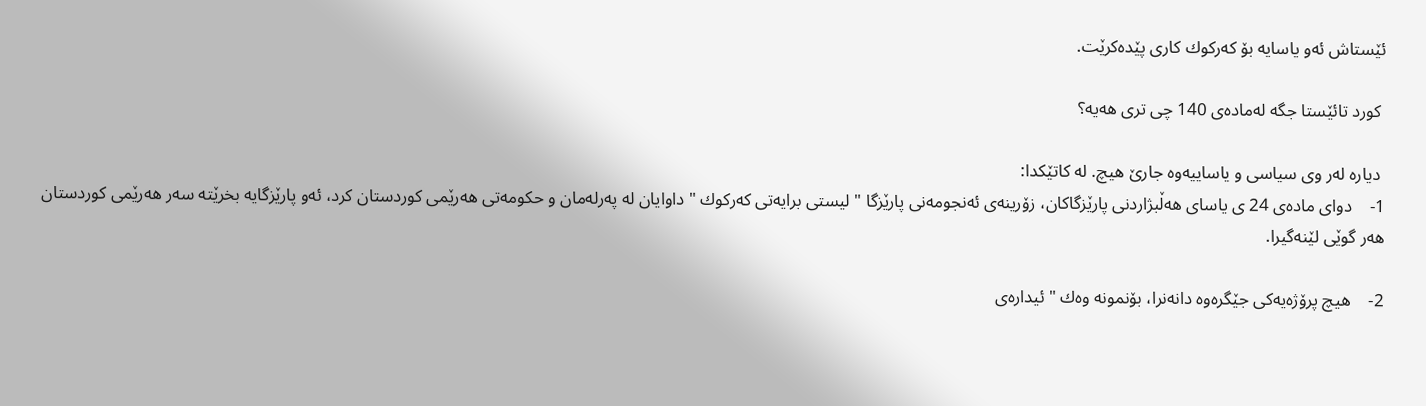ئێستاش ئه‌و یاسایه‌ بۆ كه‌ركوك كاری‌ پێده‌كرێت.

 كورد تائێستا جگه‌ له‌ماده‌ی‌ 140 چی‌ تری‌ هه‌یه‌؟

 دیاره‌ له‌ر وی‌ سیاسی‌ و یاساییەوە‌ جارێ‌ هیچ. له‌ كاتێكدا:
1-    دوای‌ ماده‌ی‌ 24 ی‌ یاسای‌ هه‌ڵبژاردنی‌ پارێزگاكان، زۆرینه‌ی‌ ئه‌نجومه‌نی‌ پارێزگا " لیستی‌ برایه‌تی‌ كه‌ركوك " داوایان له‌ پەرله‌مان و حكومه‌تی هەرێمی‌ كوردستان كرد، ئه‌و پارێزگایه‌ بخرێته‌ سه‌ر هه‌رێمی‌ كوردستان هه‌ر گوێی‌ لێنه‌گیرا.

2-    هیچ پرۆژه‌یه‌كی‌ جێگرەوە دانه‌نرا، بۆنمونه‌ وه‌ك " ئیداره‌ی‌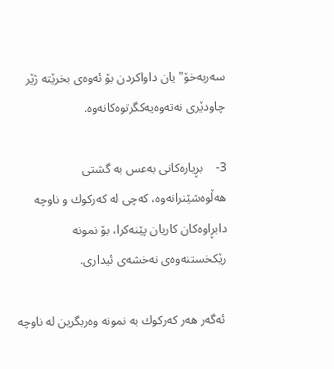سه‌ربه‌خۆ" یان داواكردن بۆ ئه‌وه‌ی‌ بخرێته‌ ژێر چاودێری‌ نه‌ته‌وه‌یه‌كگرتوه‌كانه‌وه‌.

3-    بڕیاره‌كانی‌ به‌عس به‌ گشتی‌ هه‌ڵوه‌شێنرانه‌وه‌، كه‌چی‌ له‌ كه‌ركوك و ناوچه‌ دابڕاوه‌كان كاریان پێنه‌كرا، بۆ نمونه‌ رێكخستنه‌وه‌ی‌ نه‌خشه‌ی‌ ئیداری‌.

 ئه‌گه‌ر هه‌ر كه‌ركوك به‌ نمونه‌ وه‌ربگرین له‌ ناوچه‌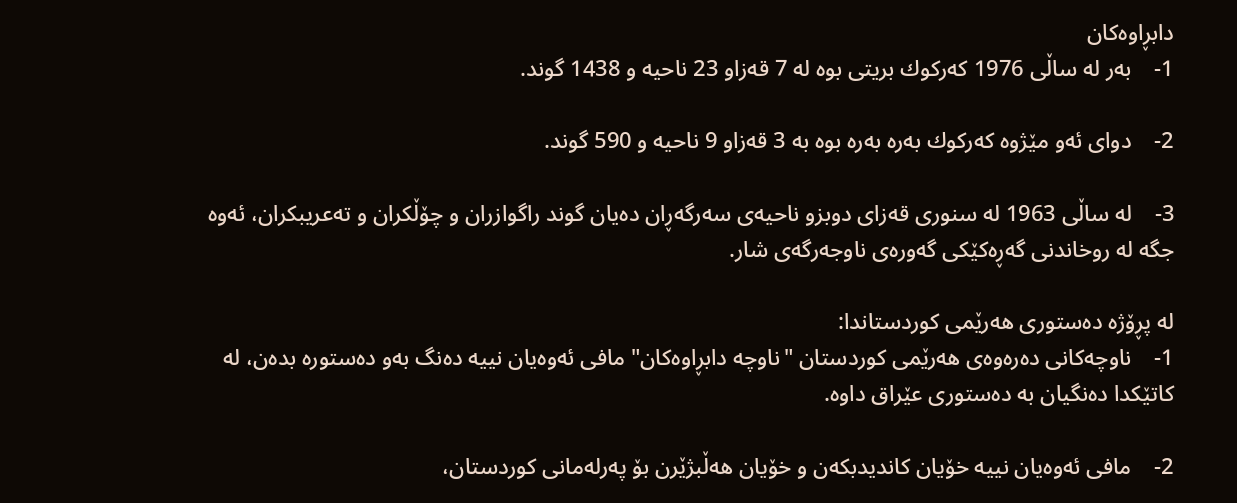دابڕاوه‌كان
1-    به‌ر له‌ ساڵی‌ 1976 كه‌ركوك بریتی‌ بوه‌ له‌ 7 قه‌زاو 23 ناحیە و 1438 گوند.

2-    دوای‌ ئه‌و مێژوه‌ كه‌ركوك به‌ره‌ به‌ره‌ بوه‌ به‌ 3 قه‌زاو 9 ناحیە‌ و 590 گوند.

3-    له‌ ساڵی‌ 1963 له‌ سنوری‌ قه‌زای‌ دوبزو ناحیەی‌ سه‌رگه‌ڕان ده‌یان گوند راگوازران و چۆڵكران و ته‌عریبكران، ئه‌وه‌ جگه‌ له‌ روخاندنی‌ گه‌ڕه‌كێكی‌ گه‌وره‌ی‌ ناوجه‌رگه‌ی‌ شار.

له‌ پڕۆژه‌ ده‌ستوری‌ هه‌رێمی‌ كوردستاندا:
1-    ناوچه‌كانی‌ ده‌ره‌وه‌ی‌ هه‌رێمی‌ كوردستان "ناوچه‌ دابڕاوه‌كان" مافی‌ ئه‌وه‌یان نییه‌ ده‌نگ به‌و ده‌ستوره‌ بده‌ن، له‌ كاتێكدا ده‌نگیان به‌ ده‌ستوری‌ عێراق داوه‌.

2-    مافی‌ ئه‌وه‌یان نییه‌ خۆیان كاندیدبكه‌ن و خۆیان هه‌ڵبژێرن بۆ پەرله‌مانی‌ كوردستان،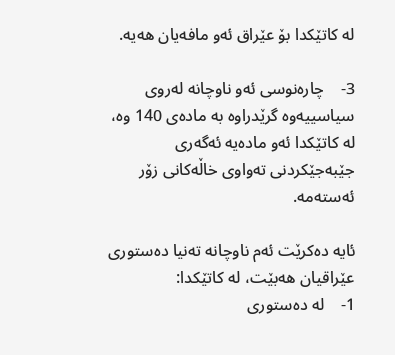له‌ كاتێكدا بۆ عێراق ئه‌و مافه‌یان هه‌یه‌.

3-    چاره‌نوسی‌ ئه‌و ناوچانه‌ له‌روی‌ سیاسییه‌وه‌ گرێدراوه‌ به‌ ماده‌ی‌ 140 وه‌، له‌ كاتێكدا ئه‌و ماده‌یه‌ ئه‌گه‌ری‌ جێبه‌جێكردنی‌ ته‌واوی‌ خاڵه‌كانی‌ زۆر ئه‌سته‌مه‌.

ئایه‌ ده‌كرێت‌ ئه‌م ناوچانه‌ ته‌نیا ده‌ستوری‌ عێراقیان هه‌بێت، له‌ كاتێكدا:
1-    له‌ ده‌ستوری‌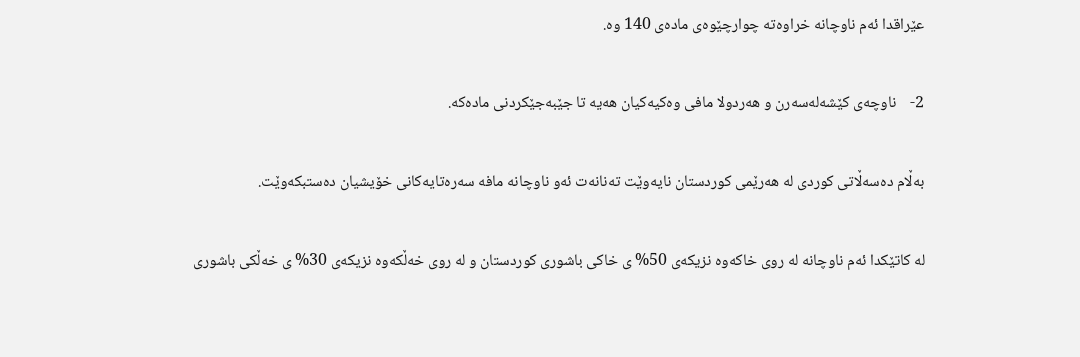عێراقدا ئه‌م ناوچانه‌ خراوه‌ته‌ چوارچێوه‌ی‌ ماده‌ی‌ 140 وه‌.

2-    ناوچه‌ی‌ كێشه‌له‌سه‌رن و هه‌ردولا مافی‌ وه‌كیه‌كیان هه‌یه‌ تا جێبه‌جێكردنی‌ ماده‌كه‌.

بەڵام ده‌سەڵاتی‌ كوردی‌ له‌ هه‌رێمی‌ كوردستان نایه‌وێت ته‌نانه‌ت ئه‌و ناوچانه‌ مافه‌ سه‌ره‌تایه‌كانی‌ خۆیشیان ده‌ستبكه‌وێت.

له‌ كاتێكدا ئه‌م ناوچانه‌ له‌ روی‌ خاكه‌وه‌ نزیكه‌ی‌ 50% ی‌ خاكی‌ باشوری‌ كوردستان و له‌ روی‌ خه‌ڵكه‌وه‌ نزیكه‌ی‌ 30% ی‌ خه‌ڵكی‌ باشوری‌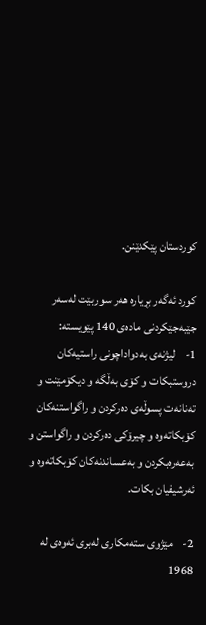كوردستان پێكدێنن.

كورد ئه‌گه‌ر بڕیاره‌ هه‌ر سوربێت له‌سه‌ر جێبه‌جێكردنی‌ ماده‌ی‌ 140 پێویسته‌:
1-    لیژنه‌ی‌ به‌دواداچونی‌ راستیه‌كان دروستبكات و كۆی‌ به‌ڵگه ‌و دیكۆمێنت و ته‌نانه‌ت پسوڵه‌ی‌ ده‌ركردن و راگواستنه‌كان كۆبكاته‌وه ‌و چیرۆكی‌ ده‌ركردن و راگواستن و به‌عه‌ره‌بكردن و به‌عساندنه‌كان كۆبكاته‌وه ‌و ئەرشیفیان بكات.

2-    مێژوی‌ سته‌مكاری‌ له‌بری‌ ئه‌وه‌ی‌ له‌ 1968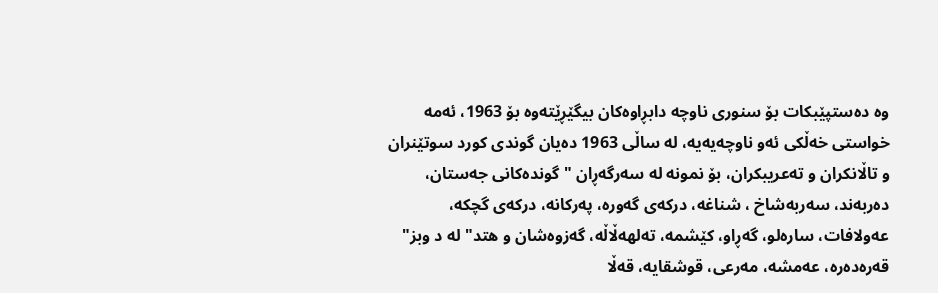وه‌ ده‌ستپێبكات بۆ سنوری‌ ناوچه‌ دابڕاوه‌كان بیگێڕێته‌وه‌ بۆ 1963، ئه‌مه‌ خواستی‌ خه‌ڵكی‌ ئه‌و ناوچه‌یه‌یه‌، له‌ ساڵی‌ 1963 ده‌یان گوندی‌ كورد سوتێنران و تاڵانكران و ته‌عریبکران، بۆ نمونه‌ له‌ سه‌رگه‌ڕان " گونده‌كانی‌ جەستان، ده‌ربه‌ند، سه‌ربه‌شاخ ، شناغه‌، دركه‌ی‌ گه‌وره‌، په‌ركانه‌، دركه‌ی‌ گچكه‌، عه‌ولافات، ساره‌لو، گه‌ڕاو، كێشمه‌، ته‌لهەڵاڵە، گه‌زوه‌شان و هتد" له‌ د وبز" قه‌ره‌ده‌ره‌، عه‌مشه‌، مه‌رعی‌، قوشقایه‌، قەڵا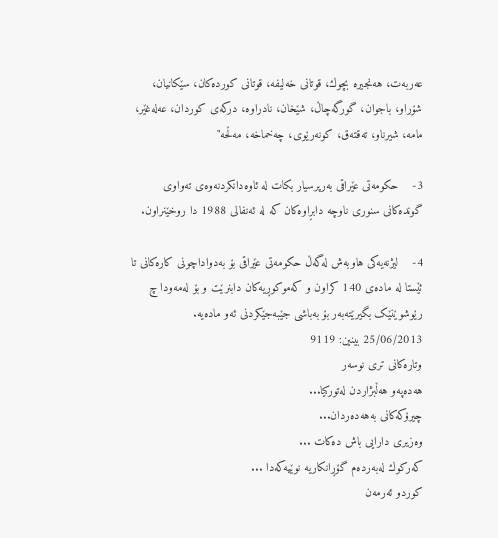عه‌ربه‌ت، هه‌نجیره‌ بچوك، قوتانی‌ خه‌لیفه‌، قوتانی‌ كورده‌كان، سێكانیان، شۆراو، باجوان، گورگه‌چاڵ، شێخان، نادراوه‌، دركه‌ی‌ كوردان، عه‌له‌غێر، مامه‌، شیرناو، ته‌قته‌ق، كونه‌رێوی‌، چه‌خماخه‌، مه‌ڵحه‌"

3-    حكومه‌تی‌ عێراقی‌ به‌رپرسیار بكات له‌ ئاوه‌دانكردنه‌وه‌ی‌ ته‌واوی‌ گونده‌كانی‌ سنوری‌ ناوچه‌ دابڕاوه‌كان كه‌ له‌ ئه‌نفالی‌ 1988 دا روخێنراون.

4-    لیژنه‌یه‌كی‌ هاوبه‌ش له‌گه‌ڵ حكومه‌تی‌ عێراقی‌ بۆ به‌دواداچونی‌ كاره‌كانی‌ تا ئێستا له‌ ماده‌ی‌ 140 كراون و كه‌موكوڕیه‌كان دابنرێت و بۆ له‌مه‌ودا چ رێوشوێنێک‌ بگیرێته‌به‌ر بۆ به‌باشی‌ جێبه‌جێكردنی‌ ئه‌و ماده‌یه‌.
25/06/2013 بینین: 9119
وتاره‌کانی تری نوسه‌ر
هەدەپەو هه‌ڵبژاردن‌ لەتوركیا...
چیرۆكه‌كانی‌ به‌هه‌ده‌ردان...
وه‌زیری‌ دارایی‌ باش ده‌كات ...
كه‌ركوك له‌به‌رده‌م گۆڕانكاریه‌ نوێیه‌كه‌دا ...
كوردو ئه‌رمه‌ن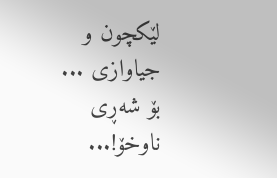لێكچون و جیاوازی ...
بۆ شه‌ڕی‌ ناوخۆ!...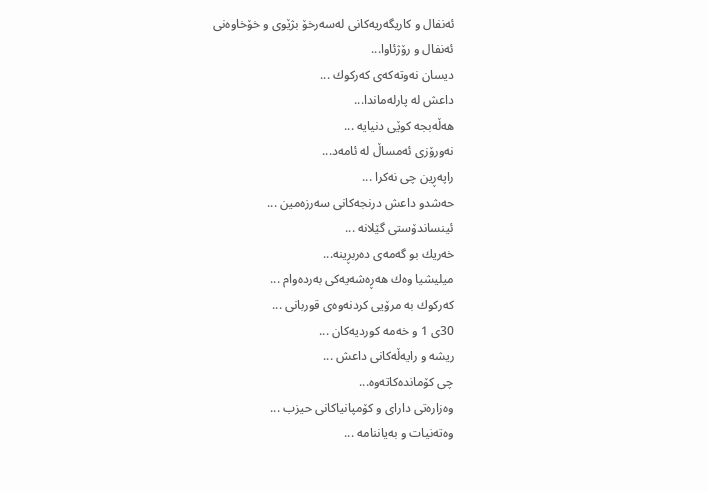ئه‌نفال و كاریگه‌ریه‌كانی‌ له‌سه‌رخۆ بژێوی‌ و خۆخاوه‌نی‌
ئه‌نفال و رۆژئاوا...
دیسان نه‌وته‌كه‌ی كه‌ركوك ...
داعش له‌ پارله‌ماندا...
هه‌ڵه‌بجه‌ كوێی دنیایه‌ ...
نه‌ورۆزی ئه‌مساڵ له‌ ئامه‌د...
راپه‌ڕین چی‌ نه‌كرا ...
حه‌شدو داعش درنجه‌كانی سه‌رزه‌مین ...
ئینساندۆستی گێلانه‌ ...
خه‌ریك بو گه‌مه‌ی ده‌ربڕینه‌...
میلیشیا وه‌ك هه‌ڕه‌شه‌یه‌كی به‌رده‌وام ...
كه‌ركوك به‌ مرۆیی كردنه‌وه‌ی قوربانی ...
30ی 1 و خه‌مه‌ كوردیه‌كان ...
ریشه‌ و رایه‌ڵه‌كانی داعش ...
چی كۆمانده‌كاته‌وه‌...
وه‌زاره‌تی‌ دارای‌ و كۆمپانیاكانی‌ حیزب ...
وه‌ته‌نیات و به‌یاننامه‌ ...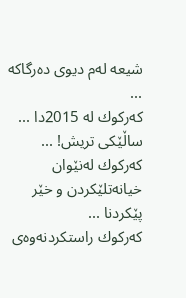شیعه‌ له‌م دیوی‌ ده‌رگاكه‌ ...
كه‌ركوك له‌ 2015دا ...
ساڵێكی‌ تریش! ...
كه‌ركوك له‌نێوان خیانه‌تلێكردن و خێر پێكردنا ...
كه‌ركوك راستكردنه‌وه‌ی‌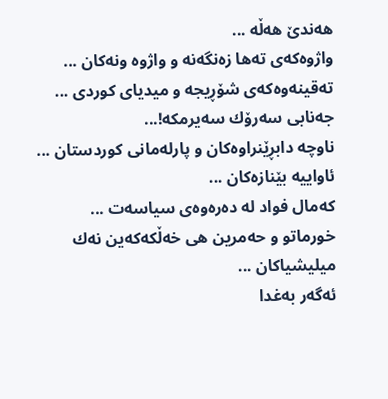هه‌ندێ‌ هه‌ڵه‌ ...
واژوه‌كه‌ی ته‌ها زه‌نگه‌نه‌ و واژوه‌ ونه‌كان ...
ته‌قینه‌وه‌كه‌ی‌ شۆڕیجه ‌و میدیای‌ كوردی‌ ...
جه‌نابی سه‌رۆك سه‌یرمكه‌!...
ناوچه‌ دابڕێنراوه‌كان و پارله‌مانی‌ كوردستان ...
ئاواییه‌ بێنازه‌كان ...
كه‌مال فواد له‌ ده‌ره‌وه‌ی‌ سیاسه‌ت ...
خورماتو و حه‌مرین هی‌ خه‌ڵكه‌كه‌ین نه‌ك میلیشیاكان ...
ئه‌گه‌ر به‌غدا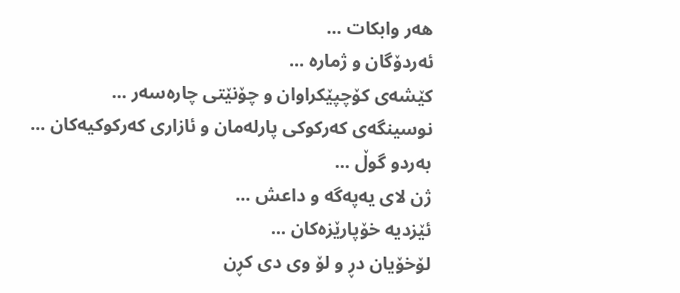هه‌ر وابكات ...
ئه‌ردۆگان و ژماره‌ ...
كێشه‌ی‌ كۆچپێكراوان و چۆنێتی‌ چاره‌سه‌ر ...
نوسینگه‌ی‌ كه‌ركوكی‌ پارله‌مان و ئازاری‌ كه‌ركوكیه‌كان ...
به‌ردو گوڵ ...
ژن لای‌ یه‌په‌گه‌ و داعش ...
ئێزدیه‌ خۆپارێزه‌كان ...
لۆخۆیان دڕ و لۆ وی‌ دی‌ كڕن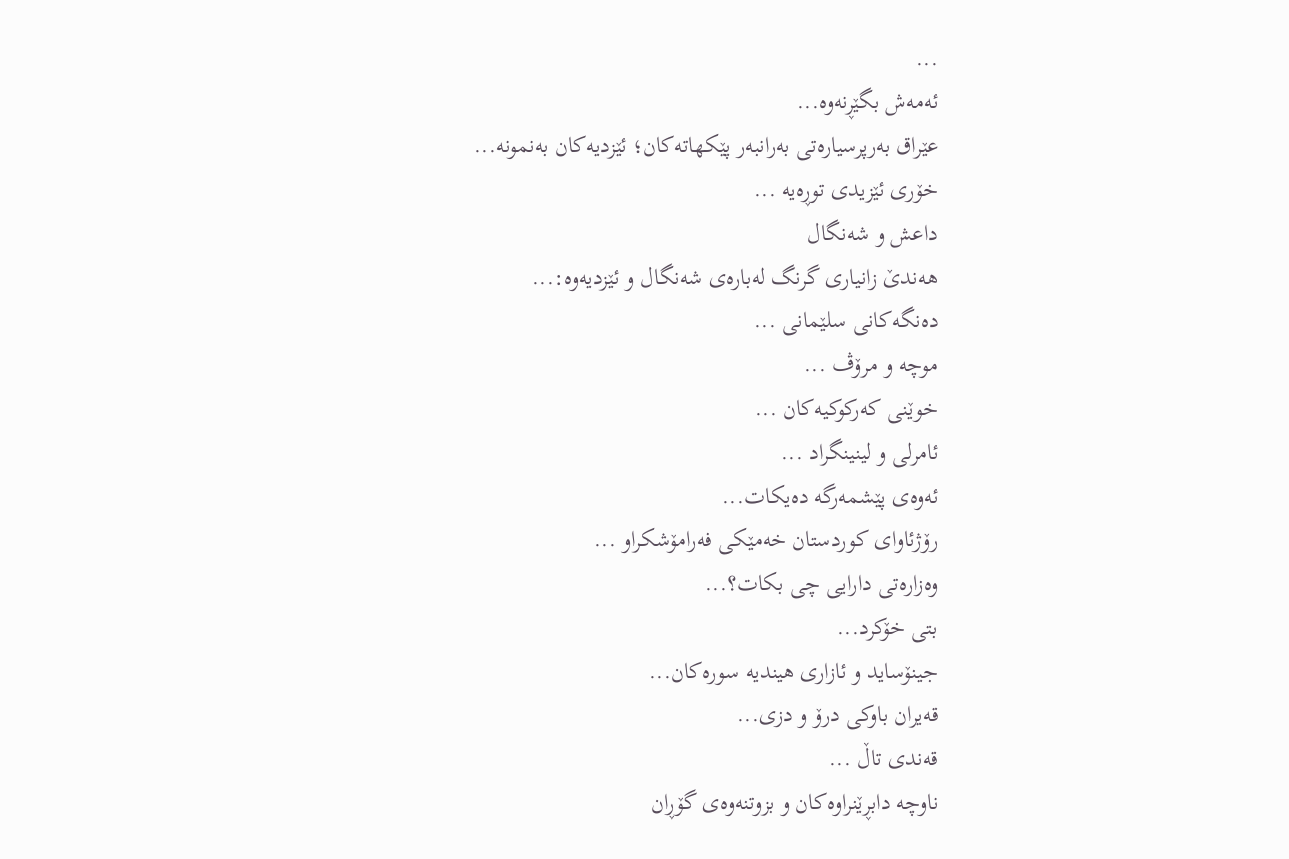...
ئه‌مه‌ش بگێڕنه‌وه‌...
عێراق به‌رپرسیاره‌تی‌ به‌رانبه‌ر پێكهاته‌كان؛ ئێزدیه‌كان به‌نمونه‌...
خۆری‌ ئێزیدی‌ توڕه‌یه‌ ...
داعش و شه‌نگال
هه‌ندێ‌ زانیاری‌ گرنگ له‌باره‌ی‌ شه‌نگال و ئێزدیه‌وه‌:...
ده‌نگه‌كانی‌ سلێمانی‌ ...
موچه‌ و مرۆڤ ...
خوێنی‌ كه‌ركوكیه‌كان ...
ئامرلی‌ و لینینگراد ...
ئه‌وه‌ی‌ پێشمه‌رگه‌ ده‌یكات...
رۆژئاوای‌ كوردستان خه‌مێكی‌ فه‌رامۆشكراو ...
وه‌زاره‌تی‌ دارایی‌ چی‌ بكات؟...
بتی‌ خۆكرد...
جینۆساید و ئازاری‌ هیندیه‌ سوره‌كان...
قه‌یران باوكی‌ درۆ و دزی‌...
قه‌ندی‌ تاڵ ...
ناوچه‌ دابڕێنراوه‌كان و بزوتنه‌وه‌ی‌ گۆڕان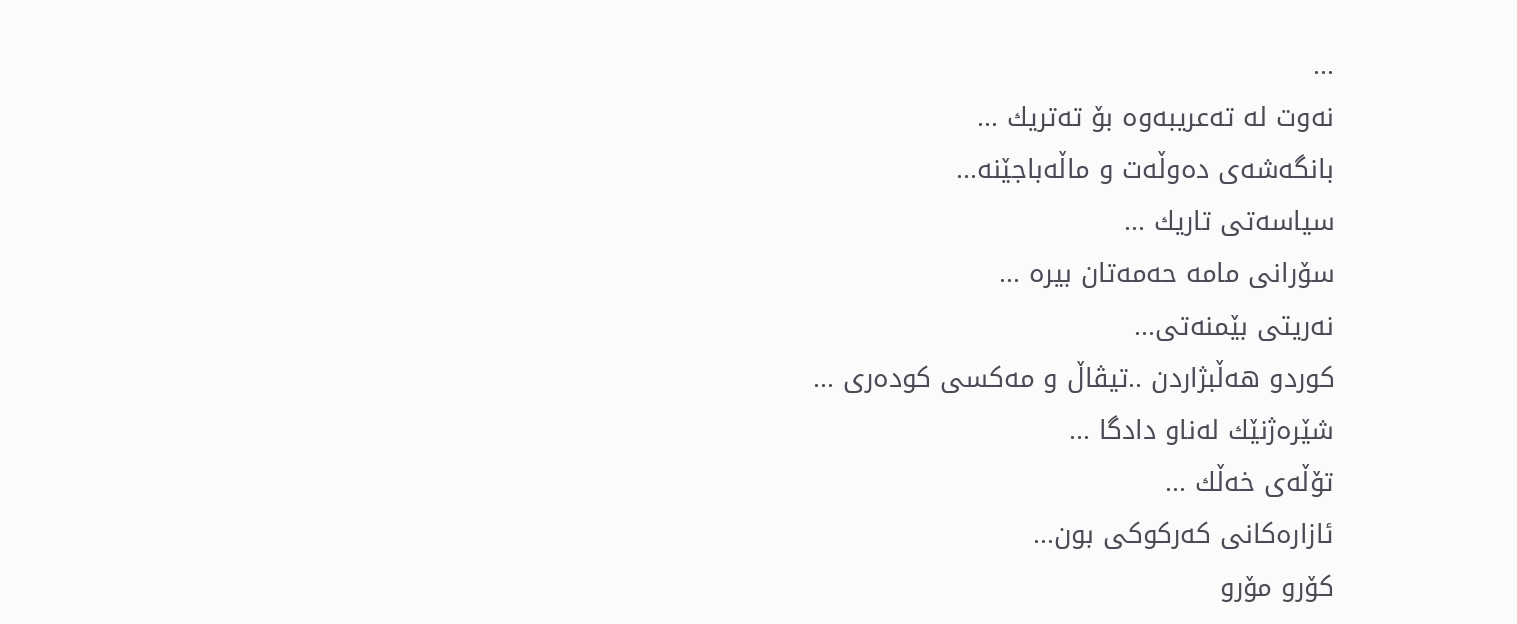...
نه‌وت له‌ ته‌عریبه‌وه‌ بۆ ته‌تریك ...
بانگه‌شه‌ی‌ ده‌وڵه‌ت و ماڵه‌باجێنه‌...
سیاسه‌تی‌ تاریك ...
سۆرانی‌ مامه‌ حه‌مه‌تان بیره‌ ...
نه‌ریتی‌ بێمنه‌تی‌...
كوردو هه‌ڵبژاردن ..تیڤاڵ و مه‌كسی‌ كوده‌ری‌ ...
شێره‌ژنێك له‌ناو دادگا ...
تۆڵه‌ی‌ خه‌ڵك ...
ئازاره‌كانی‌ كه‌ركوكی‌ بون...
كۆرو مۆرو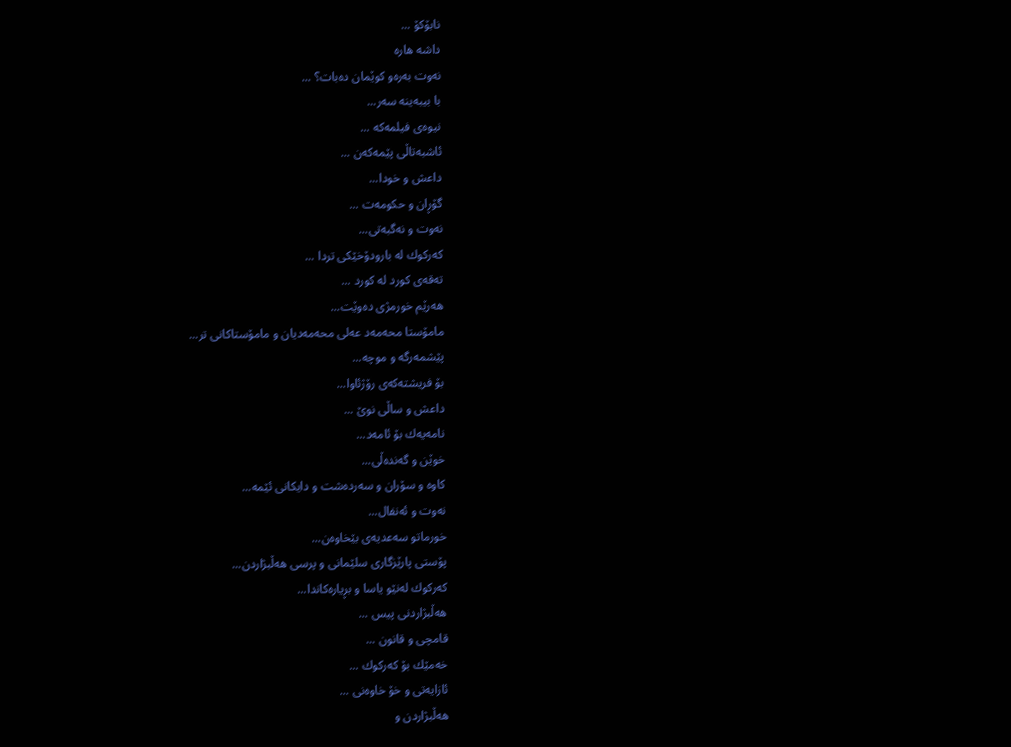نابۆكۆ ...
داشه‌ هاره‌
نه‌وت به‌ره‌و كوێمان ده‌بات؟ ...
با بیبه‌ینه‌ سه‌ر...
نیوه‌ی‌ فیلمه‌كه‌ ...
ئاشبه‌تاڵی‌ پێمه‌كه‌ن ...
داعش و خودا...
گۆڕان و حكو‌مه‌ت ...
نه‌وت و نه‌گبه‌تی‌...
كه‌ركوك له‌ بارودۆخێكی‌ تردا ...
ته‌قه‌ی‌ كورد له‌ كورد ...
هه‌رێم خورمژی‌ ده‌وێت...
مامۆستا محه‌مه‌د عه‌لی‌ محه‌مه‌دیان و مامۆستاكانی‌ تر...
پێشمه‌رگه‌ و موچه‌...
بۆ فریشته‌كه‌ی‌ رۆژئاوا...
داعش و ساڵی‌ نوێ‌ ...
نامه‌یه‌ك بۆ ئامه‌د...
خوێن و گه‌نده‌ڵی‌...
كاوه‌ و سۆران و سه‌رده‌شت و دایكانی‌ ئێمه‌...
نه‌وت و ئه‌نفال...
خورماتو سه‌عدیه‌ی‌ بێخاوه‌ن...
پۆستی‌ پارێزگاری‌ سلێمانی‌ و پرسی‌ هه‌ڵبژاردن...
كه‌ركوك له‌نێو یاسا و بڕیاره‌كاندا...
هه‌ڵبژاردنی‌ پیس ...
قامچی‌ و قانون ...
خه‌مێك بۆ كه‌ركوك ...
ئازایه‌تی‌ و خۆ خاوه‌نی‌ ...
هه‌ڵبژاردن و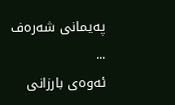په‌یمانی‌ شه‌ره‌ف ...
ئه‌وه‌ی‌ بارزانی‌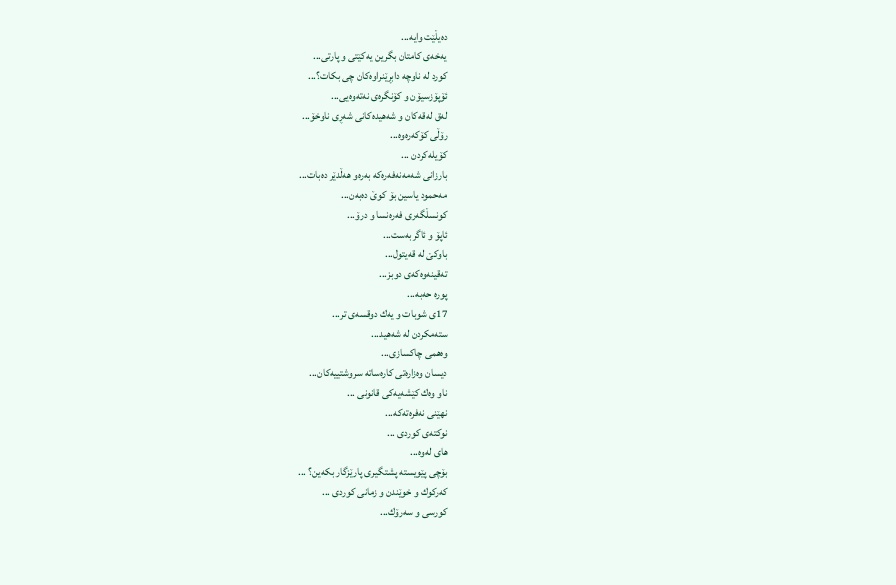ده‌یڵێت وایه‌...
یه‌خه‌ی‌ كامتان بگرین یه‌كێتی‌ و پارتی‌...
كورد له‌ ناوچه‌ دابڕێنراوه‌كان چی‌ بكات؟...
ئۆپۆزسیۆن و كۆنگره‌ی‌ نه‌ته‌وه‌یی‌...
له‌ق له‌قه‌كان و شه‌هیده‌كانی‌ شه‌ڕی‌ ناوخۆ...
رۆڵی‌ كۆكه‌ره‌وه‌...
كۆیله‌كردن ...
بارزانی‌ شه‌مه‌نه‌فه‌ره‌كه‌ به‌ره‌و هه‌ڵدێر ده‌بات...
مه‌حمود یاسین بۆ كوێ‌ ده‌به‌ن...
كونسڵگه‌ری‌ فه‌ره‌نسا و درۆ...
ئاپۆ و ئاگربه‌ست...
باوكێ‌ له‌ قه‌یتول...
ته‌قینه‌وه‌كه‌ی‌ دوبز...
پوره‌ حه‌به‌...
17ی‌ شوبات و یه‌ك دوقسه‌ی‌ تر...
سته‌مكردن له‌ شه‌هید...
وه‌همی‌ چاكسازی‌...
دیسان وه‌زاره‌تی‌ كاره‌ساته‌ سروشتییه‌كان...
ناو وه‌ك كێشه‌یه‌كی‌ قانونی‌ ...
نهێنی‌ نه‌فره‌ته‌كه‌...
نوكته‌ی‌ كوردی‌ ...
های‌ له‌وه‌...
بۆچی‌ پێویسته‌ پشتگیری‌ پارێزگار بكه‌ین؟ ...
كه‌ركوك و خوێندن و زمانی‌ كوردی‌ ...
كورسی‌ و سه‌رۆك...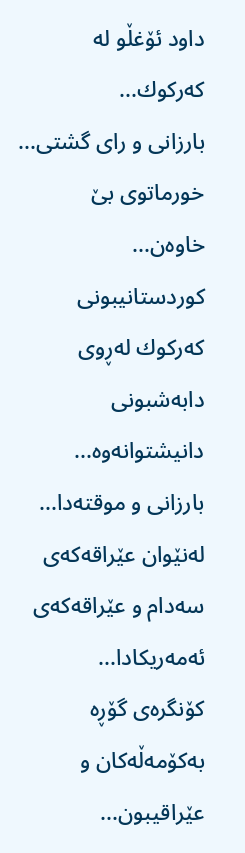داود ئۆغڵو له‌ كه‌ركوك...
بارزانی‌ و رای‌ گشتی‌...
خورماتوی‌ بێ‌ خاوه‌ن...
كوردستانیبونی كه‌ركوك له‌ڕوی دابه‌شبونی دانیشتوانه‌وه‌...
بارزانی و موقته‌دا...
لەنێوان عێراقەكەی سەدام و عێراقەكەی ئەمه‌ریكادا...
كۆنگرەی گۆڕە بەكۆمەڵەكان و عێراقیبون...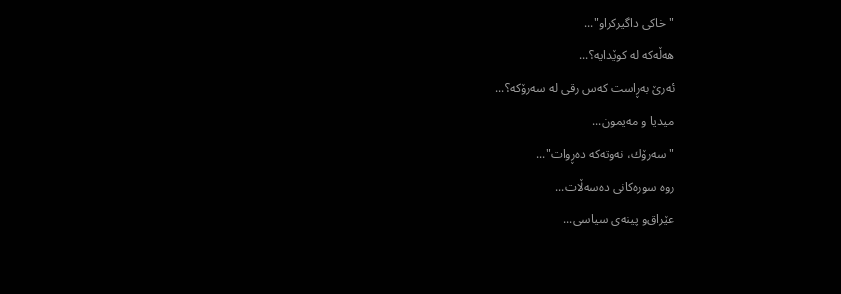"خاكی‌ داگیركراو"...
هەڵەكە لە كوێدایە؟...
ئه‌رێ‌ به‌ڕاست كه‌س رقی‌ له‌ سه‌رۆكه‌؟...
میدیا ‌و مه‌یمون...
"سه‌رۆك، نه‌وته‌كه‌ ده‌ڕوات"...
روه‌ سوره‌كانی ده‌سه‌ڵات...
عێراق‌و پینه‌ی‌ سیاسی‌...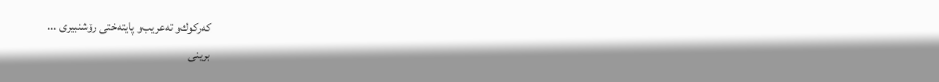كه‌ركوك‌و ته‌عریب‌و پایته‌ختی‌ رۆشنبیری‌ ...
برینی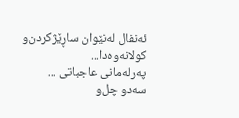ئه‌نفال له‌نێوان ساڕێژكردن‌و كولانه‌وه‌دا...
په‌رله‌مانی‌ عاجباتی‌ ...
سه‌دو چل‌و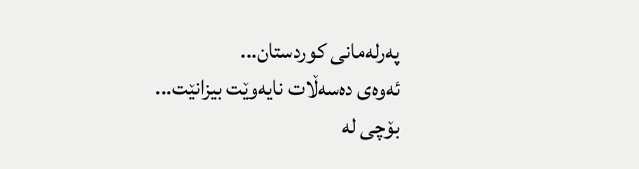په‌رله‌مانی كوردستان...
ئه‌وه‌ی ده‌سه‌ڵات نایه‌وێت بیزانێت...
بۆچی له‌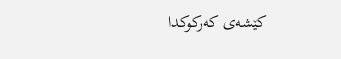كێشه‌ی‌ كه‌ركوكدا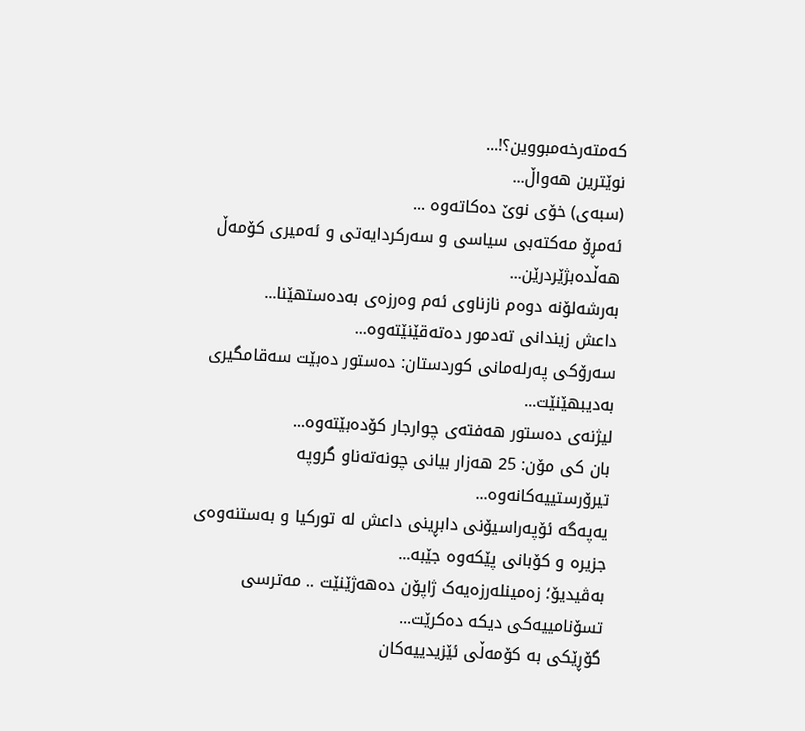كه‌مته‌رخه‌مبووین؟!...
نوێترین هه‌واڵ...
(سبەى) خۆى نوێ دەکاتەوە ...
ئه‌مڕۆ مه‌كته‌بی‌ سیاسی‌ و سه‌ركردایه‌تی‌ و ئه‌میری‌ كۆمه‌ڵ هەڵدەبژێردرێن...
به‌رشه‌لۆنه‌ دوه‌م نازناوی ئه‌م وه‌رزه‌ی به‌ده‌ستهێنا...
داعش زیندانی تەدمور دەتەقێنێتەوە...
سەرۆكی پەرلەمانی كوردستان: دەستور دەبێت سەقامگیری بەدیبهێنێت...
لیژنەی دەستور هەفتەی چوارجار كۆدەبێتەوە...
بان كی مۆن: 25 هەزار بیانی چونەتەناو گروپە تیرۆرستییەكانەوە...
یەپەگە ئۆپەراسیۆنی دابڕینی داعش لە تورکیا و بەستنەوەی جزیرە و کۆبانی پێکەوە جێبە...
بەڤیدیۆ؛ زەمینلەرزەیەک ژاپۆن دەهەژێنێت .. مەترسی تسۆنامییەکی دیکە دەکرێت...
گۆڕێکی بە کۆمەڵی ئێزیدییەکان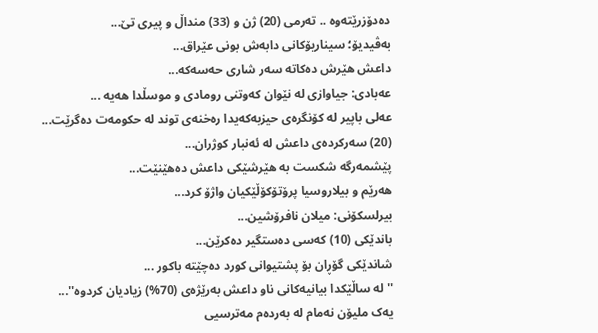دەدۆزرێتەوە .. تەرمی (20) ژن و (33) منداڵ و پیری تێ...
بەڤیدیۆ؛ سیناریۆکانی دابەش بونی عێراق...
داعش هێرش دەکاتە سەر شاری حەسەکە...
عه‌بادی: جیاوازی له‌ نێوان کەوتنی رومادی و موسڵدا هه‌یه‌ ...
عەلی باپیر لە کۆنگرەی حیزبەکەیدا رەخنەی توند لە حکومەت دەگرێت...
(20) سه‌ركرده‌ی داعش لە ئەنبار کوژران...
پێشمەرگە شكست بە هێرشێكی داعش دەهێنێت...
هەرێم و بیلاروسیا پرۆتۆکۆڵێکیان واژۆ کرد...
بیرلسكۆنی: میلان نافرۆشین...
باندێکی (10) کەسى دەستگیر دەکرێن...
شاندێکى گۆڕان بۆ پشتیوانی کورد دەچێتە باکور ...
''لە ساڵێکدا بیانیه‌كانی ناو داعش بەرێژەى (70%) زیادیان کردوە''...
یەک ملیۆن نەمام لە بەردەم مەترسیی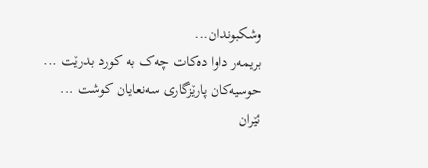وشکبوندان...
بریمه‌ر داوا دەکات چەک بە کورد بدرێت ...
حوسیەکان پارێزگارى سەنعایان کوشت ...
ئێران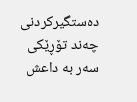دەستگیرکردنى چه‌ند تۆڕێكی‌ سه‌ر به‌ داعش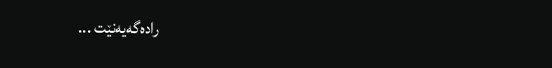رادەگەیەنێت ...